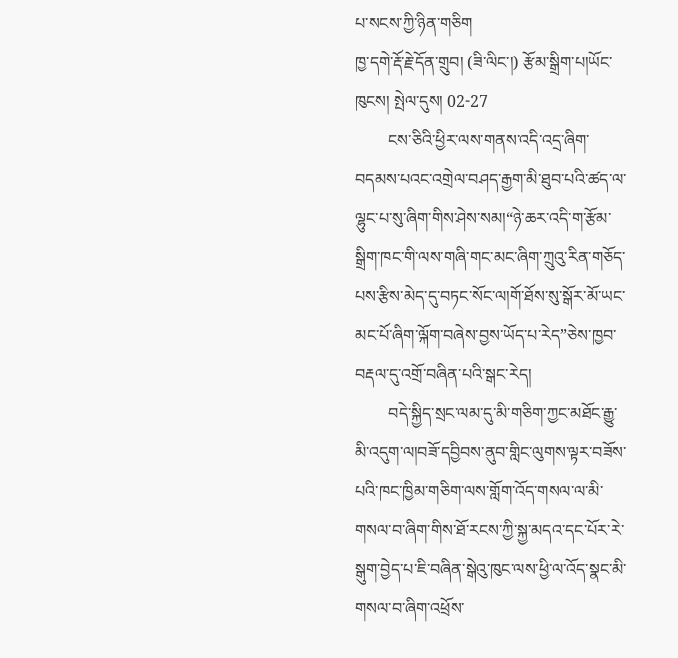པ་སངས་ཀྱི་ཉིན་གཅིག
ཁྱ་དགེ་རྡོ་རྗེ་དོན་གྲུབ། (ཟི་ལིང་།) རྩོམ་སྒྲིག་པ།ཡོང་ཁུངས། སྤེལ་དུས། 02-27
        ངས་ཅིའི་ཕྱིར་ལས་གནས་འདི་འདྲ་ཞིག་བདམས་པའང་འགྲེལ་བཤད་རྒྱག་མི་ཐུབ་པའི་ཚད་ལ་ལྷུང་པ་སུ་ཞིག་གིས་ཤེས་སམ།“ཉེ་ཆར་འདི་ག་རྩོམ་སྒྲིག་ཁང་གི་ལས་གཞི་གང་མང་ཞིག་ཀྲུའུ་རིན་གཅོད་པས་རྩིས་མེད་དུ་བཏང་སོང་ལ།གོ་ཐོས་སུ་སྒོར་མོ་ཡང་མང་པོ་ཞིག་ལྐོག་བཞེས་བྱས་ཡོད་པ་རེད”ཅེས་ཁྱབ་བརྡལ་དུ་འགྲོ་བཞིན་པའི་སྒང་རེད།
        བདེ་སྐྱིད་སྲང་ལམ་དུ་མི་གཅིག་ཀྱང་མཐོང་རྒྱུ་མི་འདུག་ལ།བཟོ་དབྱིབས་ནུབ་གླིང་ལུགས་ལྟར་བཟོས་པའི་ཁང་ཁྱིམ་གཅིག་ལས་གློག་འོད་གསལ་ལ་མི་གསལ་བ་ཞིག་གིས་ཐོ་རངས་ཀྱི་སྐྱ་མདའ་དང་པོར་རེ་སྒུག་བྱེད་པ་ཇི་བཞིན་སྒེའུ་ཁུང་ལས་ཕྱི་ལ་འོད་སྣང་མི་གསལ་བ་ཞིག་འཕྲོས་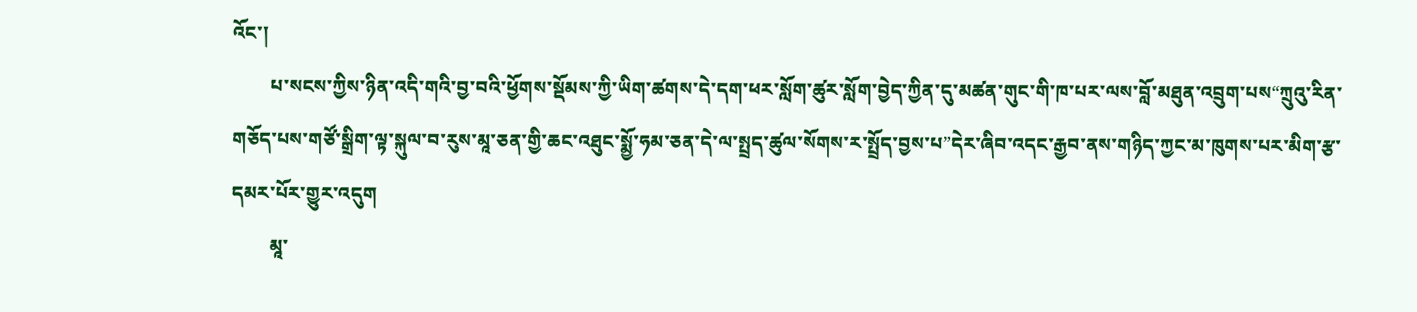འོང་།
        པ་སངས་ཀྱིས་ཉིན་འདི་གའི་བྱ་བའི་ཕྱོགས་སྡོམས་ཀྱི་ཡིག་ཚགས་དེ་དག་ཕར་སློག་ཚུར་སློག་བྱེད་ཀྱིན་དུ་མཚན་གུང་གི་ཁ་པར་ལས་བློ་མཐུན་འབྲུག་པས“ཀྲུའུ་རིན་གཅོད་པས་གཙོ་སྒྲིག་ལྟ་སྐུལ་བ་རུས་མཱ་ཅན་གྱི་ཆང་འཐུང་སྨྱོ་ཧམ་ཅན་དེ་ལ་སྤྲད་ཚུལ་སོགས་ར་སྤྲོད་བྱས་པ”དེར་ཞིབ་འདང་རྒྱབ་ནས་གཉིད་ཀྱང་མ་ཁུགས་པར་མིག་རྩ་དམར་པོར་གྱུར་འདུག
        མཱ་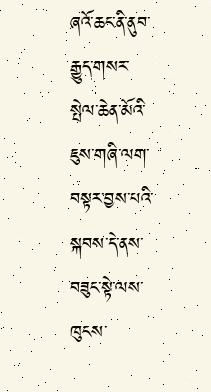ཞའོ་ཆང་ནི་ནུབ་རྒྱུད་གསར་སྤེལ་ཆེན་མོའི་ཇུས་གཞི་ལག་བསྟར་བྱས་པའི་སྐབས་དེ་ནས་བཟུང་སྟེ་ལས་ཁུངས་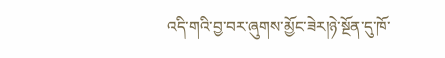འདི་གའི་བྱ་བར་ཞུགས་མྱོང་ཟེར།ཉེ་སྔོན་དུ་ཁོ་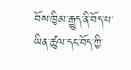བོས་ཁྱིམ་རྒྱུད་ནི་བོད་པ་ཡིན་ཚུལ་དང་བོད་ཀྱི་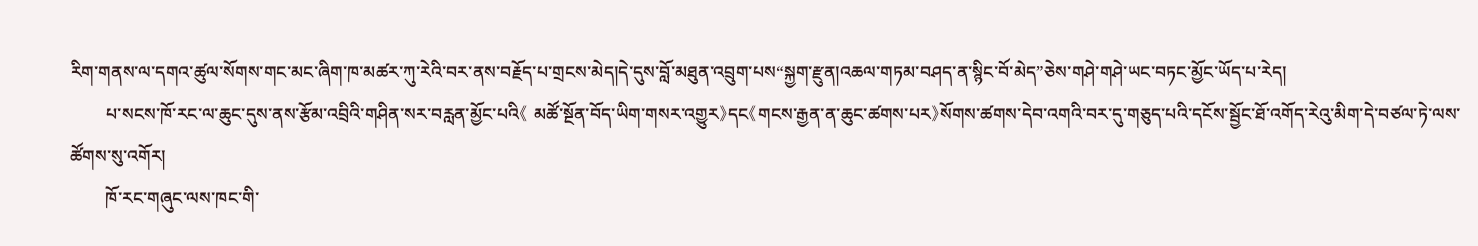རིག་གནས་ལ་དགའ་ཚུལ་སོགས་གང་མང་ཞིག་ཁ་མཚར་ཀུ་རེའི་བར་ནས་བརྗོད་པ་གྲངས་མེད།དེ་དུས་བློ་མཐུན་འབྲུག་པས“སྐྱག་རྫུན།འཆལ་གཏམ་བཤད་ན་སྙིང་བོ་མེད”ཅེས་གཤེ་གཤེ་ཡང་བཏང་མྱོང་ཡོད་པ་རེད།
        པ་སངས་ཁོ་རང་ལ་ཆུང་དུས་ནས་རྩོམ་འབྲིའི་གཤིན་སར་བརླན་མྱོང་པའི《 མཚོ་སྔོན་བོད་ཡིག་གསར་འགྱུར》དང《གངས་རྒྱན་ན་ཆུང་ཚགས་པར》སོགས་ཚགས་དེབ་འགའི་བར་དུ་གཅུད་པའི་དངོས་སྦྱོང་ཐོ་འགོད་རེའུ་མིག་དེ་བཙལ་ཏེ་ལས་ཚོགས་སུ་འགོར།
        ཁོ་རང་གཞུང་ལས་ཁང་གི་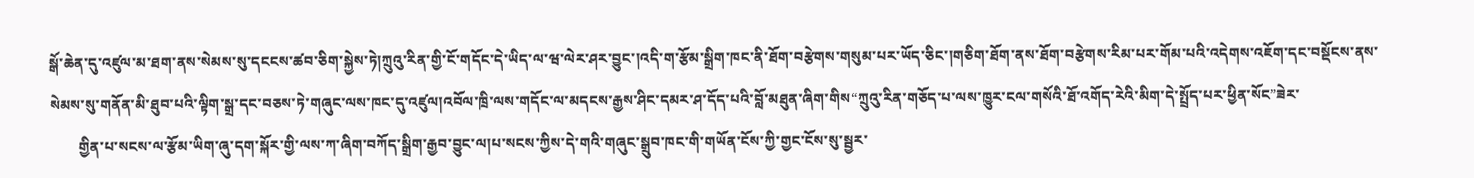སྒོ་ཆེན་དུ་འཛུལ་མ་ཐག་ནས་སེམས་སུ་དངངས་ཚབ་ཅིག་སྐྱེས་ཏེ།ཀྲུའུ་རིན་གྱི་ངོ་གདོང་དེ་ཡིད་ལ་ཝ་ལེར་ཤར་བྱུང་།འདི་ག་རྩོམ་སྒྲིག་ཁང་ནི་ཐོག་བརྩེགས་གསུམ་པར་ཡོད་ཅིང་།གཅིག་ཐོག་ནས་ཐོག་བརྩེགས་རིམ་པར་གོམ་པའི་འདེགས་འཇོག་དང་བསྡོངས་ནས་སེམས་སུ་གནོན་མི་ཐུབ་པའི་ལྟིག་སྒྲ་དང་བཅས་ཏེ་གཞུང་ལས་ཁང་དུ་འཛུལ།འབོལ་ཁྲི་ལས་གདོང་ལ་མདངས་རྒྱས་ཤིང་དམར་ཤ་དོད་པའི་བློ་མཐུན་ཞིག་གིས“ཀྲུའུ་རིན་གཅོད་པ་ལས་ཁྱུར་ངལ་གསོའི་ཐོ་འགོད་རེའི་མིག་དེ་སྤྲོད་པར་ཕྱིན་སོང”ཟེར་
        གྱིན་པ་སངས་ལ་རྩོམ་ཡིག་ཞུ་དག་སྐོར་གྱི་ལས་ཀ་ཞིག་བཀོད་སྒྲིག་རྒྱབ་བྱུང་ལ།པ་སངས་ཀྱིས་དེ་གའི་གཞུང་སྒྲུབ་ཁང་གི་གཡོན་ངོས་ཀྱི་གྱང་ངོས་སུ་སྦྱར་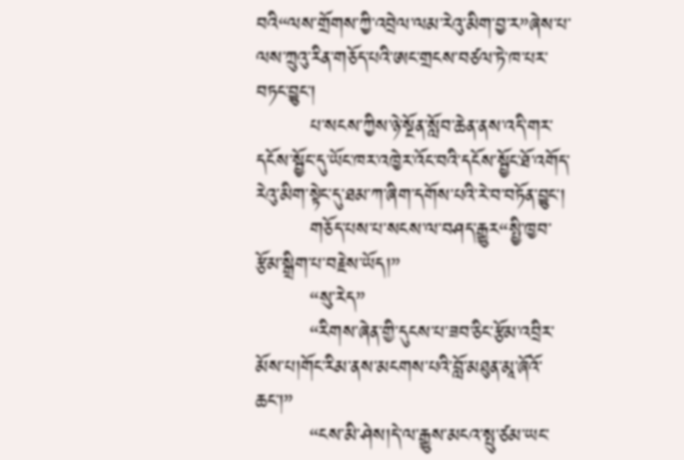བའི“ལས་གྲོགས་ཀྱི་འབྲེལ་ལམ་རེའུ་མིག་བྱ་ར”ཞེས་པ་ལས་ཀྲུའུ་རིན་གཅོད་པའི་ཨང་གྲངས་བཙལ་ཏེ་ཁ་པར་བཏང་བྱུང་།
        པ་སངས་ཀྱིས་ཉེ་སྔོན་སློབ་ཆེན་ནས་འདི་གར་དངོས་སྦྱོང་དུ་ཡོང་ཁར་འཁྱེར་འོང་བའི་དངོས་སྦྱོང་ཐོ་འགོད་རེའུ་མིག་སྟེང་དུ་ཐམ་ཀ་ཞིག་དགོས་པའི་རེ་བ་བཏོན་བྱུང་།
        གཅོད་པས་པ་སངས་ལ་བཤད་རྒྱུར“སྤྱི་ཁྱབ་རྩོམ་སྒྲིག་པ་བརྗེས་ཡོད།”
        “སུ་རེད”
        “རིགས་ཞེན་གྱི་དུངས་པ་ཟབ་ཅིང་རྩོམ་འབྲིར་མོས་པ།གོང་རིམ་ནས་མངགས་པའི་བློ་མཐུན་མཱ་ཞོའོ་ཆང་།”
        “ངས་མི་ཤེས།དེ་ལ་རྒྱུས་མངའ་སྤུ་ཙམ་ཡང་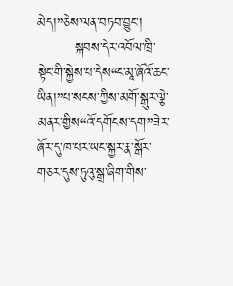མེད།”ཅེས་ལན་བཏབ་བྱུང་།
        སྐབས་དེར་འབོལ་ཁྲི་སྟེང་གི་སྐྱེས་པ་དེས“ང་མཱ་ཞོའོ་ཆང་ཡིན།”པ་སངས་ཀྱིས་མགོ་སྒུར་ལྕེ་མནར་གྱིས“འོ་དགོངས་དག”ཟེར་ཞོར་དུ་ཁ་པར་ཡང་སྐྱར་རྣ་སྒོར་གཅར་དུས་ཏུའུ་སྒྲ་ཞིག་གིས་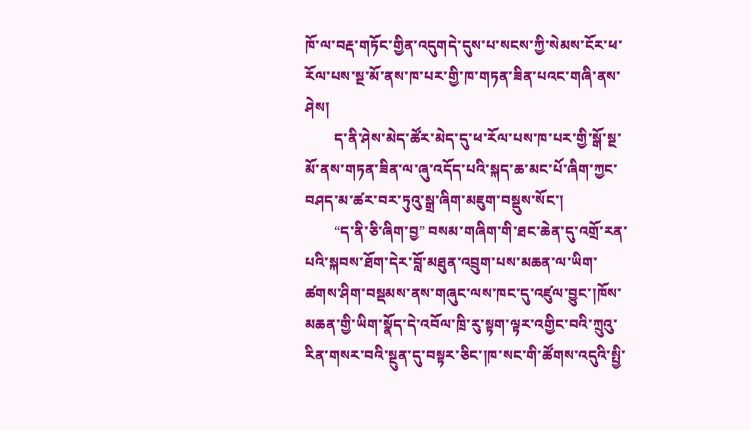ཁོ་ལ་བརྡ་གཏོང་གྱིན་འདུགདེ་དུས་པ་སངས་ཀྱི་སེམས་ངོར་ཕ་རོལ་པས་སྔ་མོ་ནས་ཁ་པར་གྱི་ཁ་གཏན་ཟིན་པའང་གཞི་ནས་ཤེས།
        ད་ནི་ཤེས་མེད་ཚོར་མེད་དུ་ཕ་རོལ་པས་ཁ་པར་གྱི་སྒོ་སྔ་མོ་ནས་གཏན་ཟིན་ལ་ཞུ་འདོད་པའི་སྐད་ཆ་མང་པོ་ཞིག་ཀྱང་བཤད་མ་ཚར་བར་ཏུའུ་སྒྲ་ཞིག་མཇུག་བསྡུས་སོང་།
        “ད་ནི་ཅི་ཞིག་བྱ” བསམ་གཞིག་གི་ཐང་ཆེན་དུ་འགྲོ་རན་པའི་སྐབས་ཐོག་དེར་བློ་མཐུན་འབྲུག་པས་མཆན་ལ་ཡིག་ཚགས་ཤིག་བསྡམས་ནས་གཞུང་ལས་ཁང་དུ་འཛུལ་བྱུང་།ཁོས་མཆན་གྱི་ཡིག་སྣོད་དེ་འབོལ་ཁྲི་རུ་སྟག་ལྟར་འགྱིང་བའི་ཀྲུའུ་རིན་གསར་བའི་སྔུན་དུ་བསྟར་ཅིང་།ཁ་སང་གི་ཚོགས་འདུའི་སྤྱི་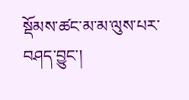སྡོམས་ཚང་མ་མ་ལུས་པར་བཤད་བྱུང་།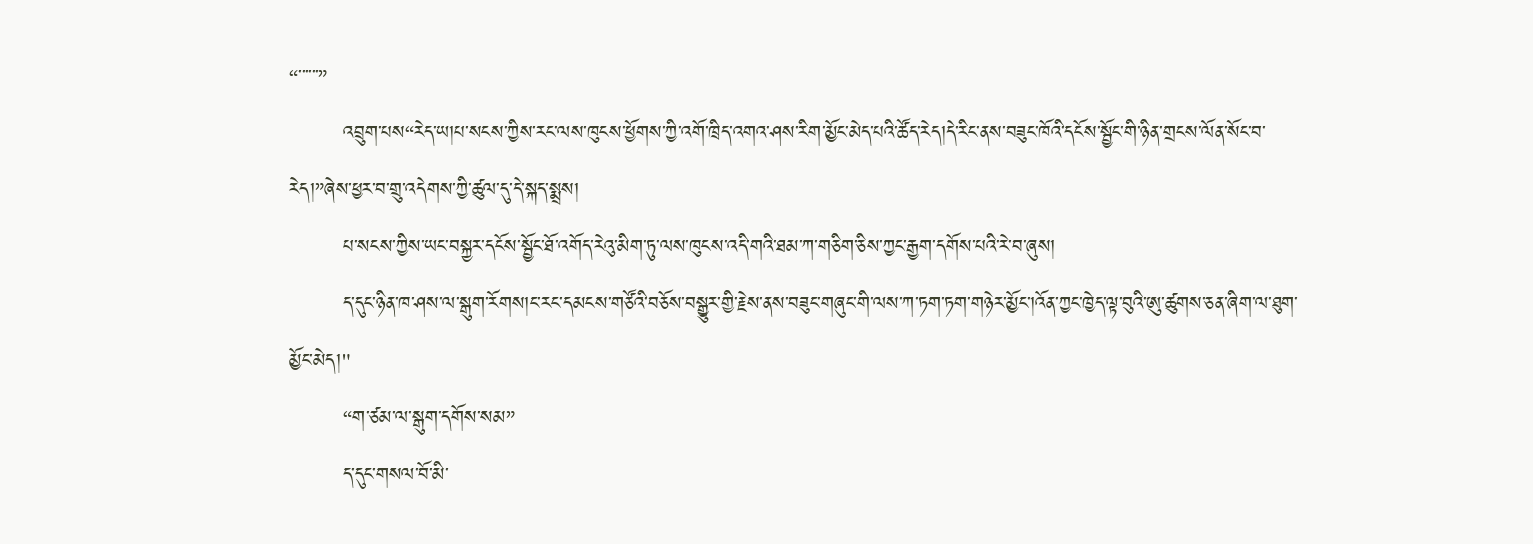“་་་་་་”
        འབྲུག་པས“རེད་ཡ།པ་སངས་ཀྱིས་རང་ལས་ཁུངས་ཕྱོགས་ཀྱི་འགོ་ཁྲིད་འགའ་ཤས་རིག་མྱོང་མེད་པའི་ཚོད་རེད།དེ་རིང་ནས་བཟུང་ཁོའི་དངོས་སྦྱོང་གི་ཉིན་གྲངས་ལོན་སོང་བ་རེད།”ཞེས་ཕྱར་བ་གྲུ་འདེགས་ཀྱི་ཚུལ་དུ་དེ་སྐད་སྨྲས།
        པ་སངས་ཀྱིས་ཡང་བསྐྱར་དངོས་སྦྱོང་ཐོ་འགོད་རེའུ་མིག་ཏུ་ལས་ཁུངས་འདི་གའི་ཐམ་ཀ་གཅིག་ཅིས་ཀྱང་རྒྱག་དགོས་པའི་རེ་བ་ཞུས།
        ད་དུང་ཉིན་ཁ་ཤས་ལ་སྒུག་རོགས།ང་རང་དམངས་གཙོའི་བཅོས་བསྒྱུར་གྱི་རྗེས་ནས་བཟུང་གཞུང་གི་ལས་ཀ་ཏག་ཏག་གཉེར་མྱོང་།འོན་ཀྱང་ཁྱེད་ལྟ་བུའི་ཨུ་ཚུགས་ཅན་ཞིག་ལ་ཐུག་མྱོང་མེད།"
        “ག་ཙམ་ལ་སྒུག་དགོས་སམ”
        ད་དུང་གསལ་བོ་མི་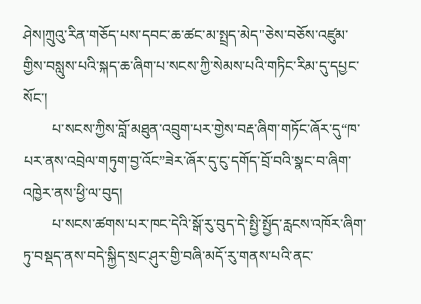ཤེས།ཀྲུའུ་རིན་གཅོད་པས་དབང་ཆ་ཚང་མ་སྤྲད་མེད"ཅེས་བཅོས་འཛུམ་གྱིས་བསླུས་པའི་སྐད་ཆ་ཞིག་པ་སངས་ཀྱི་སེམས་པའི་གཏིང་རིམ་དུ་དཔྱང་སོང་།
        པ་སངས་ཀྱིས་བློ་མཐུན་འབྲུག་པར་གྱེས་བརྡ་ཞིག་གཏོང་ཞོར་དུ“ཁ་པར་ནས་འབྲེལ་གཏུག་བྱ་འོང”ཟེར་ཞོར་དུ་ངུ་དགོད་བྲོ་བའི་སྣང་བ་ཞིག་འཁྱེར་ནས་ཕྱི་ལ་བུད།
        པ་སངས་ཚགས་པར་ཁང་དེའི་སྒོ་རུ་བུད་དེ་སྤྱི་སྤྱོད་རླངས་འཁོར་ཞིག་ཏུ་བསྡད་ནས་བདེ་སྐྱིད་སྲང་ཤུར་གྱི་བཞི་མདོ་རུ་གནས་པའི་ནང་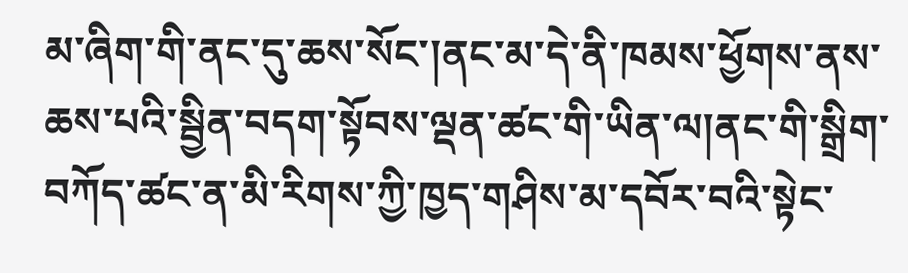མ་ཞིག་གི་ནང་དུ་ཆས་སོང་།ནང་མ་དེ་ནི་ཁམས་ཕྱོགས་ནས་ཆས་པའི་སྦྱིན་བདག་སྟོབས་ལྡན་ཚང་གི་ཡིན་ལ།ནང་གི་སྒྲིག་བཀོད་ཚང་ན་མི་རིགས་ཀྱི་ཁྱད་གཤིས་མ་དབོར་བའི་སྟེང་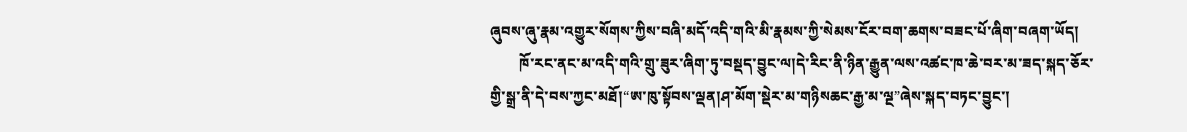ཞུབས་ཞུ་རྣམ་འགྱུར་སོགས་ཀྱིས་བཞི་མདོ་འདི་གའི་མི་རྣམས་ཀྱི་སེམས་ངོར་བག་ཆགས་བཟང་པོ་ཞིག་བཞག་ཡོད།
        ཁོ་རང་ནང་མ་འདི་གའི་གྲུ་ཟུར་ཞིག་ཏུ་བསྡད་བྱུང་ལ།དེ་རིང་ནི་ཉིན་རྒྱུན་ལས་འཚང་ཁ་ཆེ་བར་མ་ཟད་སྐད་ཅོར་གྱི་སྒྲ་ནི་དེ་བས་ཀྱང་མཐོ།“ཨ་ཁུ་སྟོབས་ལྡན།ཤ་མོག་སྡེར་མ་གཉིསཆང་རྒྱ་མ་ལྔ”ཞེས་སྐད་བཏང་བྱུང་།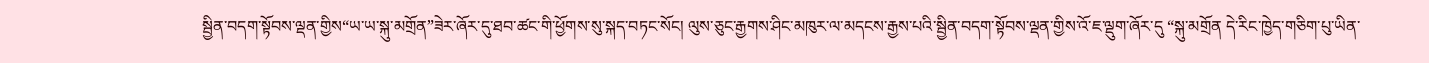སྦྱིན་བདག་སྟོབས་ལྡན་གྱིས“ཡ་ཡ་སྐུ་མགྲོན”ཟེར་ཞོར་དུ་ཐབ་ཚང་གི་ཕྱོགས་སུ་སྐད་བཏང་སོང། ལུས་ཅུང་རྒྱགས་ཤིང་མཁུར་ལ་མདངས་རྒྱས་པའི་སྦྱིན་བདག་སྟོབས་ལྡན་གྱིས་འོ་ཇ་ལྡུག་ཞོར་དུ “སྐུ་མགྲོན དེ་རིང་ཁྱེད་གཅིག་པུ་ཡིན་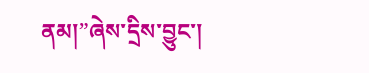ནམ།”ཞེས་དྲིས་བྱུང་།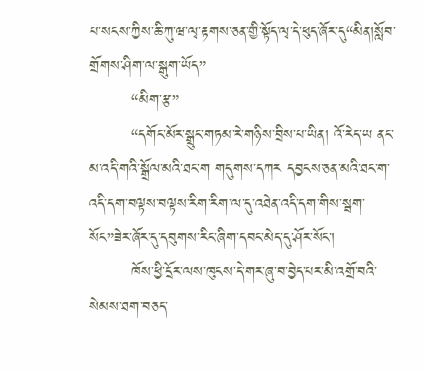པ་སངས་ཀྱིས་ཆི་ཀུ་ཝ་ལྭ་རྟགས་ཅན་གྱི་སྟོད་ལྭ་དེ་ཕུད་ཞོར་དུ“མིན།སློབ་གྲོགས་ཤིག་ལ་སྒུག་ཡོད”
        “མིག་རྩ”
        “དགོང་མོར་སྒྲུང་གཏམ་རེ་གཉིས་བྲིས་པ་ཡིན། འོ་རེད་ཡ ནང་མ་འདི་གའི་སྒྲོལ་མའི་ཐང་ག གདུགས་དཀར དབྱངས་ཅན་མའི་ཐང་ག་འདི་དག་བལྟས་བལྟས་རིག་རིག་ལ་དུ་འཐེན་འདི་དག་གིས་སྦག་སོང”ཟེར་ཞོར་དུ་དབུགས་རིང་ཞིག་དབང་མེད་དུ་ཤོར་སོང་།
        ཁོས་ཕྱི་དྲོར་ལས་ཁུངས་དེ་གར་ཞུ་བ་བྱེད་པར་མི་འགྲོ་བའི་སེམས་ཐག་བཅད་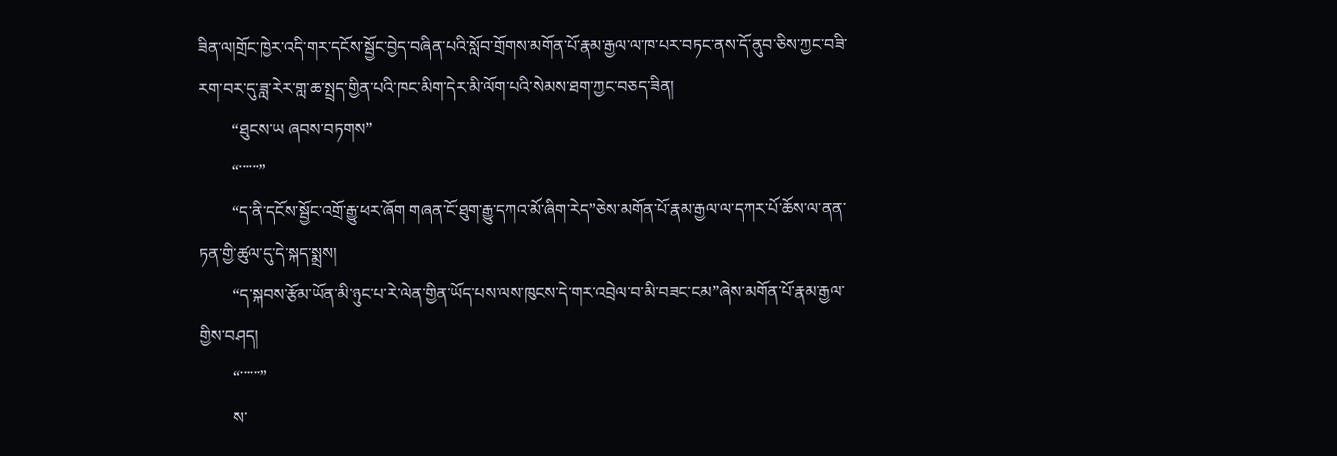ཟིན་ལ།གྲོང་ཁྱེར་འདི་གར་དངོས་སྦྱོང་བྱེད་བཞིན་པའི་སློབ་གྲོགས་མགོན་པོ་རྣམ་རྒྱལ་ལ་ཁ་པར་བཏང་ནས་དོ་ནུབ་ཅིས་ཀྱང་བཟི་རག་བར་དུ་ཟླ་རེར་གླ་ཆ་སྤྲད་གྱིན་པའི་ཁང་མིག་དེར་མི་ལོག་པའི་སེམས་ཐག་ཀྱང་བཅད་ཟིན།
        “ཐུངས་ཡ ཞབས་བཏགས”
        “་་་་་་”
        “ད་ནི་དངོས་སྦྱོང་འགྲོ་རྒྱུ་ཕར་ཞོག གཞན་ངོ་ཐུག་རྒྱུ་དཀའ་མོ་ཞིག་རེད”ཅེས་མགོན་པོ་རྣམ་རྒྱལ་ལ་དཀར་པོ་ཆོས་ལ་ནན་ཏན་གྱི་ཚུལ་དུ་དེ་སྐད་སྨྲས།
        “ད་སྐབས་རྩོམ་ཡོན་མི་ཉུང་པ་རེ་ལེན་གྱིན་ཡོད་པས་ལས་ཁུངས་དེ་གར་འབྲེལ་བ་མི་བཟང་ངམ”ཞེས་མགོན་པོ་རྣམ་རྒྱལ་གྱིས་བཤད།
        “་་་་་་”
        ས་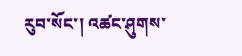རུབ་སོང་། འཚང་ཤུགས་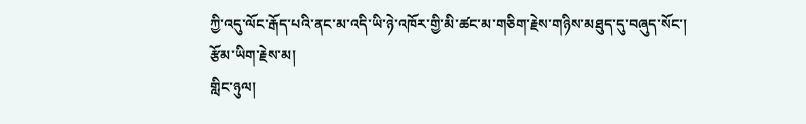ཀྱི་འདུ་ལོང་རྒོད་པའི་ནང་མ་འདི་ཡི་ཉེ་འཁོར་གྱི་མི་ཚང་མ་གཅིག་རྗེས་གཉིས་མཐུད་དུ་བཞུད་སོང་།
རྩོམ་ཡིག་རྗེས་མ།
གླིང་ཉུལ།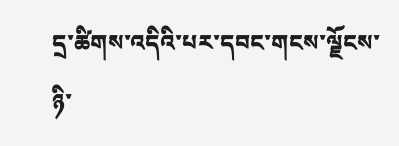དྲ་ཚིགས་འདིའི་པར་དབང་གངས་ལྗོངས་ཉི་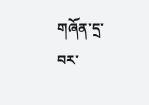གཞོན་དྲ་བར་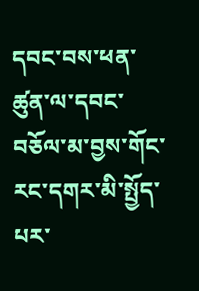དབང་བས་ཕན་ཚུན་ལ་དབང་བཅོལ་མ་བྱས་གོང་རང་དགར་མི་སྤྱོད་པར་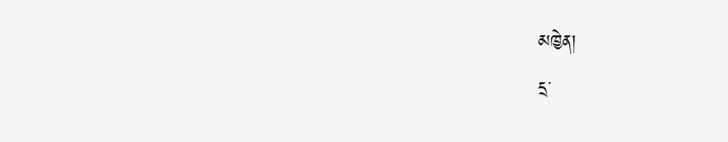མཁྱེན།
དྲ་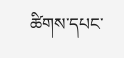ཚིགས་དཔང་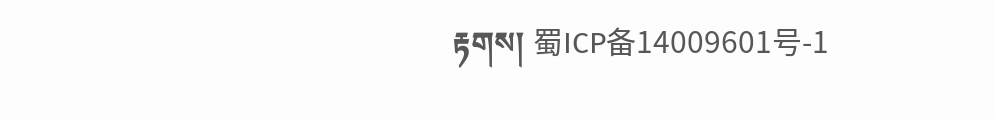རྟགས། 蜀ICP备14009601号-1